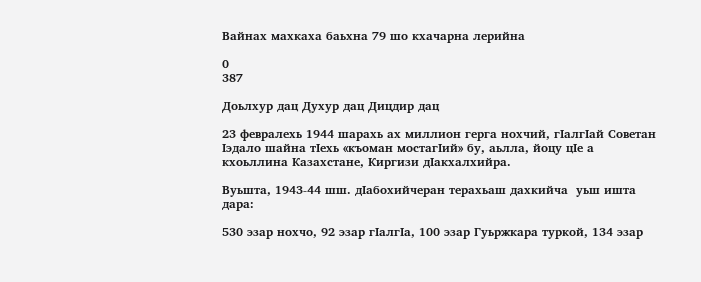Вайнах махкаха баьхна 79 шо кхачарна лерийна

0
387

Доьлхур дац Духур дац Дицдир дац

23 февралехь 1944 шарахь ах миллион герга нохчий, гIалгIай Советан Iэдало шайна тIехь «къоман мостагIий» бу, аьлла, йоцу цIе а кхоьллина Казахстане, Киргизи дIакхалхийра.

Вуьшта, 1943-44 шш. дIабохийчеран терахьаш дахкийча  уьш ишта дара:

530 эзар нохчо, 92 эзар гIалгIа, 100 эзар Гуьржкара туркой, 134 эзар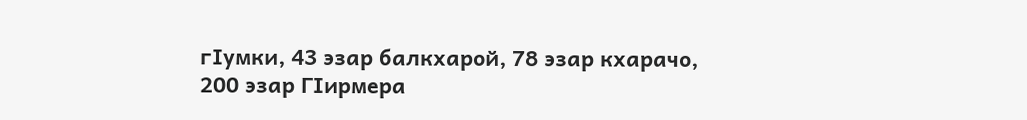гIумки, 43 эзар балкхарой, 78 эзар кхарачо, 200 эзар ГIирмера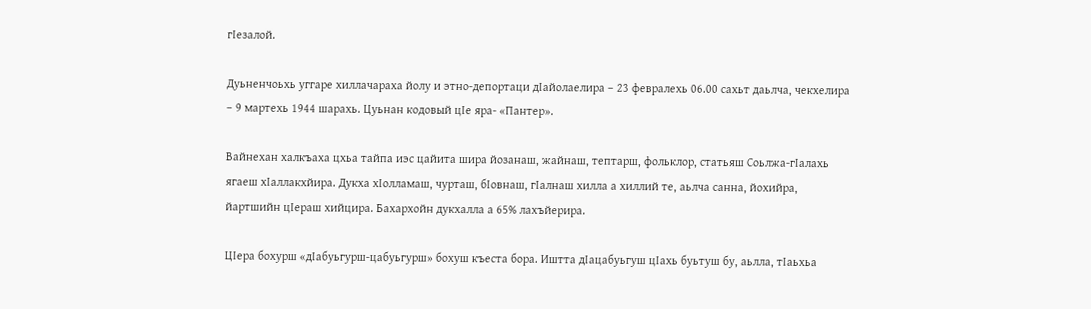гIезалой.

Дуьненчоьхь уггаре хиллачараха йолу и этно-депортаци дIайолаелира – 23 февралехь 06.00 сахьт даьлча, чекхелира – 9 мартехь 1944 шарахь. Цуьнан кодовый цIе яра- «Пантер».

Вайнехан халкъаха цхьа тайпа иэс цайита шира йозанаш, жайнаш, тептарш, фольклор, статьяш Соьлжа-гIалахь ягаеш хIаллакхйира. Дукха хIолламаш, чурташ, бIовнаш, гIалнаш хилла а хиллий те, аьлча санна, йохийра, йартшийн цIераш хийцира. Бахархойн дукхалла а 65% лахъйерира.

ЦIера бохурш «дIабуьгурш-цабуьгурш» бохуш къеста бора. Иштта дIацабуьгуш цIахь буьтуш бу, аьлла, тIаьхьа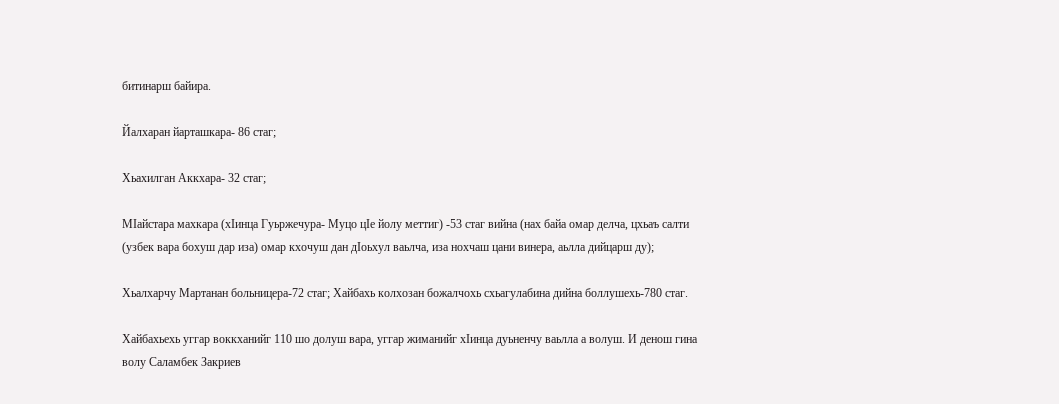битинарш байира.

Йалхаран йарташкара- 86 стаг;

Хьахилган Аккхара- 32 стаг;

МIайстара махкара (хIинца Гуьржечура- Муцо цIе йолу меттиг) -53 стаг вийна (нах байа омар делча, цхьаъ салти (узбек вара бохуш дар иза) омар кхочуш дан дIоьхул ваьлча, иза нохчаш цани винера, аьлла дийцарш ду);

Хьалхарчу Мартанан больницера-72 стаг; Хайбахь колхозан божалчохь схьагулабина дийна боллушехь-780 стаг.

Хайбахьехь уггар воккханийг 110 шо долуш вара, уггар жиманийг хIинца дуьненчу ваьлла а волуш. И денош гина волу Саламбек Закриев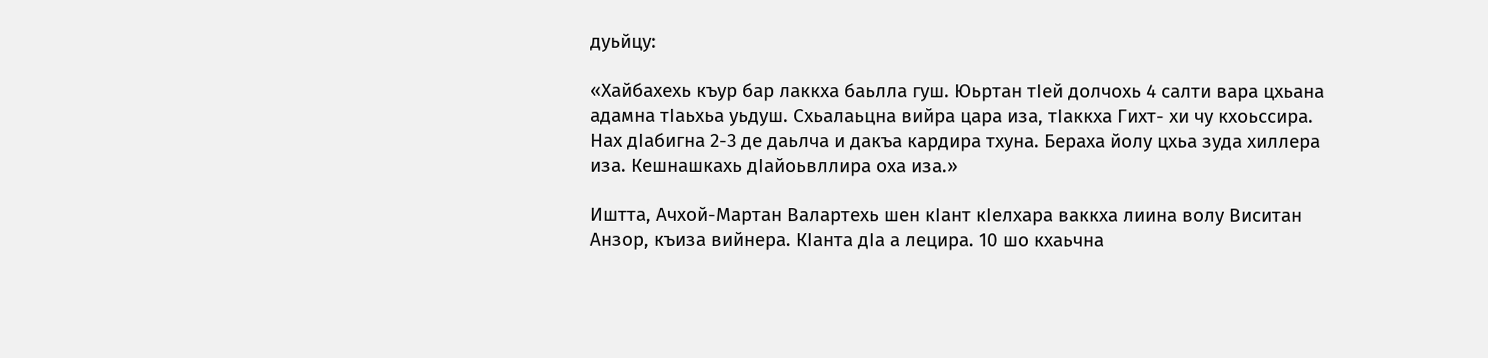дуьйцу:

«Хайбахехь къур бар лаккха баьлла гуш. Юьртан тIей долчохь 4 салти вара цхьана адамна тIаьхьа уьдуш. Схьалаьцна вийра цара иза, тIаккха Гихт- хи чу кхоьссира. Нах дIабигна 2-3 де даьлча и дакъа кардира тхуна. Бераха йолу цхьа зуда хиллера иза. Кешнашкахь дIайоьвллира оха иза.»

Иштта, Ачхой-Мартан Валартехь шен кIант кIелхара ваккха лиина волу Виситан Анзор, къиза вийнера. КIанта дIа а лецира. 10 шо кхаьчна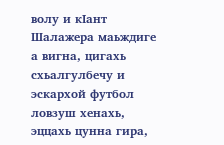волу и кIант Шалажера маьждиге а вигна, цигахь схьалгулбечу и эскархой футбол ловзуш хенахь, эццахь цунна гира,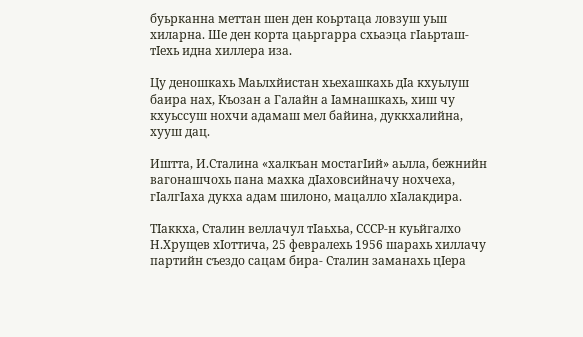буьрканна меттан шен ден коьртаца ловзуш уьш хиларна. Ше ден корта цаьргарра схьаэца гIаьрташ- тIехь идна хиллера иза.

Цу деношкахь Маьлхйистан хьехашкахь дIа кхуьлуш баира нах, Къозан а Галайн а Iамнашкахь, хиш чу кхуьссуш нохчи адамаш мел байина, дуккхалийна, хууш дац.

Иштта, И.Сталина «халкъан мостагIий» аьлла, бежнийн вагонашчохь пана махка дIаховсийначу нохчеха, гIалгIаха дукха адам шилоно, мацалло хIалакдира.

ТIаккха, Сталин веллачул тIаьхьа, СССР-н куьйгалхо Н.Хрущев хIоттича, 25 февралехь 1956 шарахь хиллачу партийн съездо сацам бира- Сталин заманахь цIера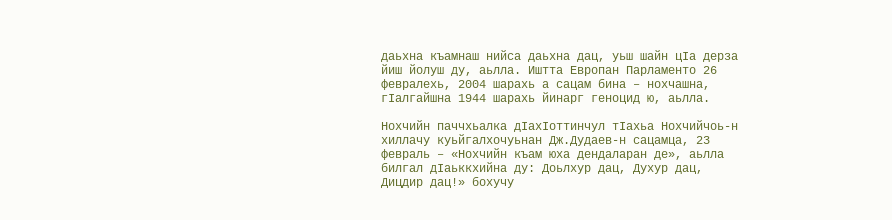даьхна къамнаш нийса даьхна дац, уьш шайн цIа дерза йиш йолуш ду, аьлла. Иштта Европан Парламенто 26 февралехь, 2004 шарахь а сацам бина – нохчашна, гIалгайшна 1944 шарахь йинарг геноцид ю, аьлла.

Нохчийн паччхьалка дIахIоттинчул тIахьа Нохчийчоь-н хиллачу куьйгалхочуьнан Дж.Дудаев-н сацамца, 23 февраль – «Нохчийн къам юха дендаларан де», аьлла билгал дIаьккхийна ду: Доьлхур дац, Духур дац, Дицдир дац!» бохучу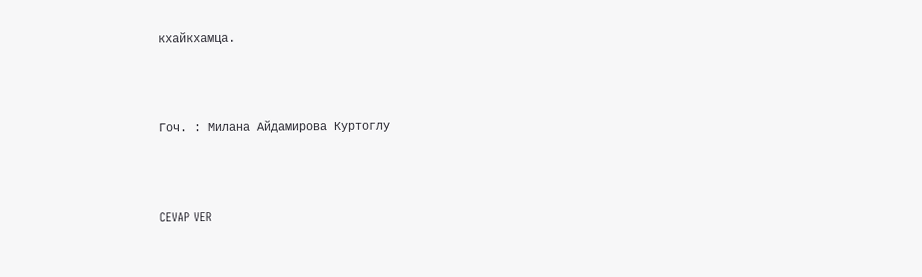кхайкхамца.



Гоч. : Милана Айдамирова Куртоглу



CEVAP VER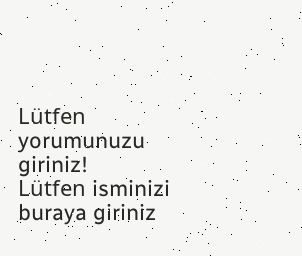Lütfen yorumunuzu giriniz!
Lütfen isminizi buraya giriniz